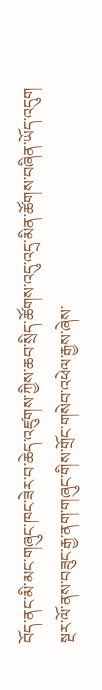བོད་ནང་མི་མང་གཞུང་ཁང་ཟེར་བ་ཆེད་འཛུགས་ཀྱིས་ཆབ་སྲིད་ཚོགས་འདུ་འདྲ་མིན་ཚོགས་བཞིན་ཡོད་འདུག
སྔར་ལོ་ནས་བཟུང་རྒྱ་ནག་གཞུང་གིས་གྲོང་གསེབ་འཕེལ་རྒྱས་ཞེས་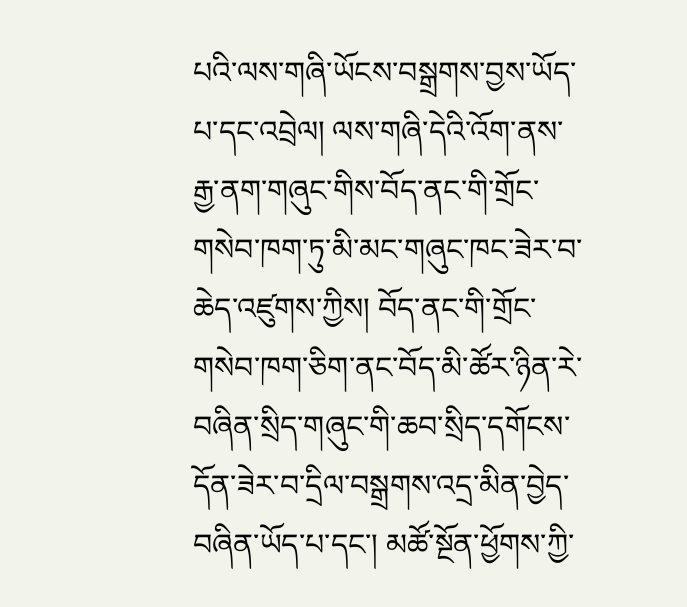པའི་ལས་གཞི་ཡོངས་བསྒྲགས་བྱས་ཡོད་པ་དང་འབྲེལ། ལས་གཞི་དེའི་འོག་ནས་རྒྱ་ནག་གཞུང་གིས་བོད་ནང་གི་གྲོང་གསེབ་ཁག་ཏུ་མི་མང་གཞུང་ཁང་ཟེར་བ་ཆེད་འཛུགས་ཀྱིས། བོད་ནང་གི་གྲོང་གསེབ་ཁག་ཅིག་ནང་བོད་མི་ཚོར་ཉིན་རེ་བཞིན་སྲིད་གཞུང་གི་ཆབ་སྲིད་དགོངས་དོན་ཟེར་བ་དྲིལ་བསྒྲགས་འདྲ་མིན་བྱེད་བཞིན་ཡོད་པ་དང་། མཚོ་སྔོན་ཕྱོགས་ཀྱི་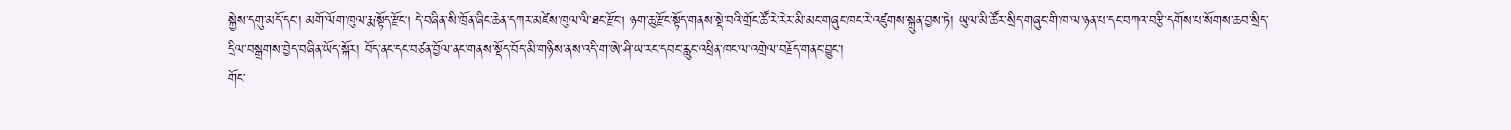སྐྱེས་དགུ་མདོ་དང་། མགོ་ལོག་ཁུལ་རྨ་སྟོད་རྫོང། དེ་བཞིན་སི་ཁྲོན་ཞིང་ཆེན་དཀར་མཛེས་ཁུལ་ལི་ཐང་རྫོང། ཉག་ཆུ་རྫོང་སྟོད་གནས་སྡེ་བའི་གྲོང་ཚོ་རེ་རེར་མི་མང་གཞུང་ཁང་རེ་འཛུགས་སྐྲུན་བྱས་ཏེ། ཡུལ་མི་ཚོར་སྲིད་གཞུང་གི་ཁ་ལ་ཉན་པ་དང་བཀའ་བརྩི་དགོས་པ་སོགས་ཆབ་སྲིད་དྲིལ་བསྒྲགས་བྱེད་བཞིན་ཡོད་སྐོར། བོད་ནང་དང་བཙན་བྱོལ་ནང་གནས་སྡོད་བོད་མི་གཉིས་ནས་འདི་ག་ཨེ་ཤི་ཡ་རང་དབང་རླུང་འཕྲིན་ཁང་ལ་འགྲེལ་བརྗོད་གནང་བྱུང་།
གོང་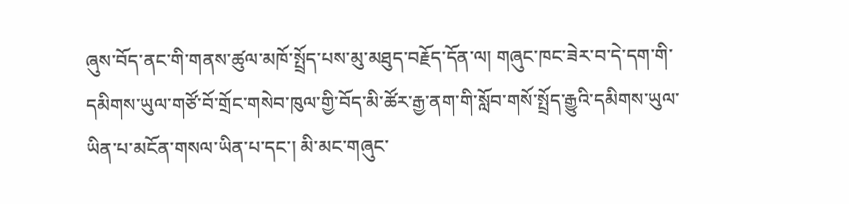ཞུས་བོད་ནང་གི་གནས་ཚུལ་མཁོ་སྤྲོད་པས་མུ་མཐུད་བརྗོད་དོན་ལ། གཞུང་ཁང་ཟེར་བ་དེ་དག་གི་དམིགས་ཡུལ་གཙོ་བོ་གྲོང་གསེབ་ཁུལ་གྱི་བོད་མི་ཚོར་རྒྱ་ནག་གི་སློབ་གསོ་སྤྲོད་རྒྱུའི་དམིགས་ཡུལ་ཡིན་པ་མངོན་གསལ་ཡིན་པ་དང་། མི་མང་གཞུང་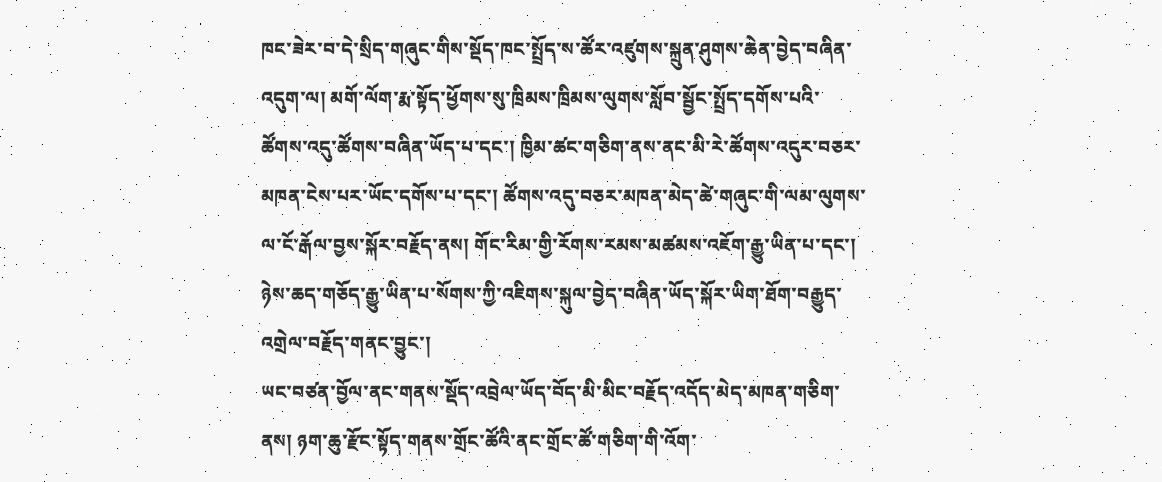ཁང་ཟེར་བ་དེ་སྲིད་གཞུང་གིས་སྡོད་ཁང་སྤྲོད་ས་ཚོར་འཛུགས་སྐྲུན་ཤུགས་ཆེན་བྱེད་བཞིན་འདུག་ལ། མགོ་ལོག་རྨ་སྟོད་ཕྱོགས་སུ་ཁྲིམས་ཁྲིམས་ལུགས་སློབ་སྦྱོང་སྤྲོད་དགོས་པའི་ཚོགས་འདུ་ཚོགས་བཞིན་ཡོད་པ་དང་། ཁྱིམ་ཚང་གཅིག་ནས་ནང་མི་རེ་ཚོགས་འདུར་བཅར་མཁན་ངེས་པར་ཡོང་དགོས་པ་དང་། ཚོགས་འདུ་བཅར་མཁན་མེད་ཚེ་གཞུང་གི་ལམ་ལུགས་ལ་ངོ་རྒོལ་བྱས་སྐོར་བརྗོད་ནས། གོང་རིམ་གྱི་རོགས་རམས་མཚམས་འཇོག་རྒྱུ་ཡིན་པ་དང་། ཉེས་ཆད་གཅོད་རྒྱུ་ཡིན་པ་སོགས་ཀྱི་འཇིགས་སྐུལ་བྱེད་བཞིན་ཡོད་སྐོར་ཡིག་ཐོག་བརྒྱུད་འགྲེལ་བརྗོད་གནང་བྱུང་།
ཡང་བཙན་བྱོལ་ནང་གནས་སྡོད་འབྲེལ་ཡོད་བོད་མི་མིང་བརྗོད་འདོད་མེད་མཁན་གཅིག་ནས། ཉག་ཆུ་རྫོང་སྟོད་གནས་གྲོང་ཚོའི་ནང་གྲོང་ཚོ་གཅིག་གི་འོག་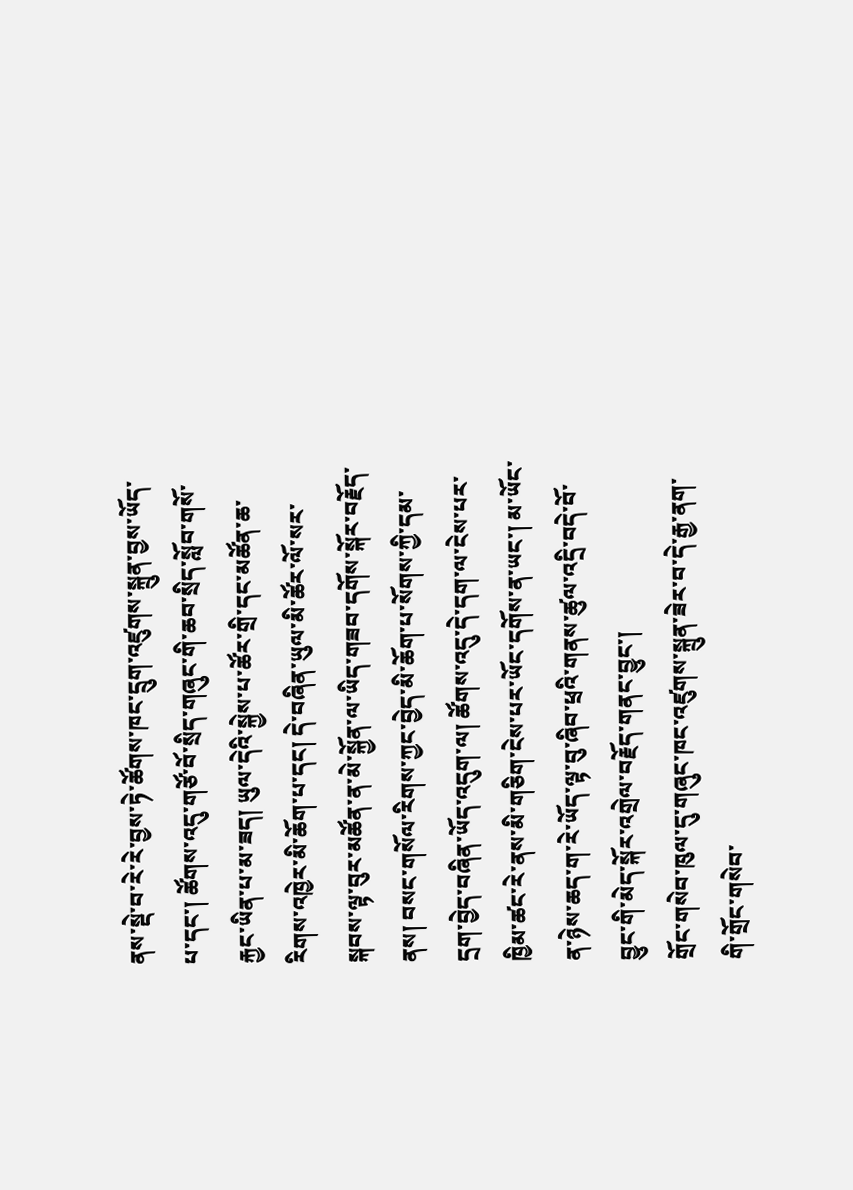ནས་སྡེ་བ་རེ་རེ་བྱས་ཏེ་ཚོགས་ཁང་དྲུག་འཛུགས་སྐྲུན་བྱས་ཡོད་པ་དང་། ཚོགས་འདུ་གཙོ་བོ་སྲིད་གཞུང་གི་ཆབ་སྲིད་སློབ་གསོ་རྐྱང་ཡིན་པ་མ་ཟད། ཡུལ་དེའི་སྐྱེས་པ་ཚོར་གྲི་དང་མཚོན་ཆ་རིགས་འཁྱེར་མི་ཆོག་པ་དང། དེ་བཞིན་ཡུལ་མི་ཚོར་ལོ་སར་སྐབས་ལྟ་བུར་མཚོན་ན་མེ་སྐྱོན་ལ་ཡིད་གཟབ་དགོས་སྐོར་བརྗོད་ནས། བསང་གསོལ་རིགས་ཀྱང་བྱེད་མི་ཆོག་པ་སོགས་ཀྱི་དམ་དྲག་བྱེད་བཞིན་ཡོད་འདུག་ལ། ཚོགས་འདུ་དེ་དག་ལ་ངེས་པར་ཁྱིམ་ཚང་རེ་ནས་མི་གཅིག་ངེས་པར་ཡོང་དགོས་ན་ཡང་། མ་ཡོང་ན་ཉེས་ཆད་ག་རེ་ཡོད་ལྟ་བུ་ཞིབ་ཕྲའི་གནས་ཚུལ་འདྲི་བདེ་བོ་བྱུང་གི་མེད་སྐོར་འགྲེལ་བརྗོད་གནང་བྱུང་།
གྲོང་གསེབ་ཁུལ་དུ་གཞུང་ཁང་འཛུགས་སྐྲུན་ཟེར་བ་དེ་རྒྱ་ནག་གི་གྲོང་གསེབ་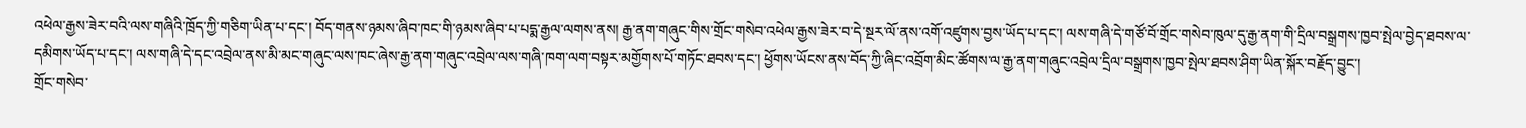འཕེལ་རྒྱས་ཟེར་བའི་ལས་གཞིའི་ཁྲོད་ཀྱི་གཅིག་ཡིན་པ་དང་། བོད་གནས་ཉམས་ཞིབ་ཁང་གི་ཉམས་ཞིབ་པ་པདྨ་རྒྱལ་ལགས་ནས། རྒྱ་ནག་གཞུང་གིས་གྲོང་གསེབ་འཕེལ་རྒྱས་ཟེར་བ་དེ་སྔར་ལོ་ནས་འགོ་འཛུགས་བྱས་ཡོད་པ་དང་། ལས་གཞི་དེ་གཙོ་བོ་གྲོང་གསེབ་ཁུལ་དུ་རྒྱ་ནག་གི་དྲིལ་བསྒྲགས་ཁྱབ་སྤེལ་བྱེད་ཐབས་ལ་དམིགས་ཡོད་པ་དང་། ལས་གཞི་དེ་དང་འབྲེལ་ནས་མི་མང་གཞུང་ལས་ཁང་ཞེས་རྒྱ་ནག་གཞུང་འབྲེལ་ལས་གཞི་ཁག་ལག་བསྟར་མགྱོགས་པོ་གཏོང་ཐབས་དང་། ཕྱོགས་ཡོངས་ནས་བོད་ཀྱི་ཞིང་འབྲོག་མིང་ཚོགས་ལ་རྒྱ་ནག་གཞུང་འབྲེལ་དྲིལ་བསྒྲགས་ཁྱབ་སྤེལ་ཐབས་ཤིག་ཡིན་སྐོར་བརྗོད་བྱུང་།
གྲོང་གསེབ་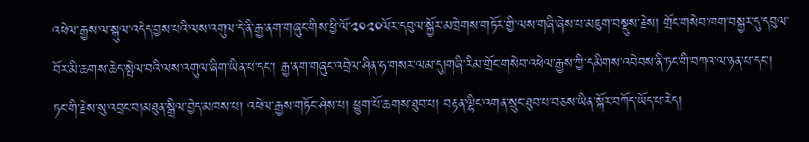འཕེལ་རྒྱས་ལ་སྐུལ་འདེད་བྱས་པའི་ལས་འགུལ་དེ་ནི་རྒྱ་ནག་གཞུང་གིས་ཕྱི་ལོ་༢༠༢༠ལོར་དབུལ་སྐྱོར་མཁྲེགས་གཏོར་གྱི་ལས་གཞི་ཞེས་པ་མཇུག་བསྡུས་རྗེས། གྲོང་གསེབ་ཁག་བསྐྱར་དུ་དབུལ་བོར་མི་ཆགས་ཆེད་སྤེལ་བའི་ལས་འགུལ་ཞིག་ཡིན་པ་དང་། རྒྱ་ནག་གཞུང་འབྲེལ་ཤིན་ཧ་གསར་ལམ་དུ།གཞི་རིམ་གྲོང་གསེབ་འཕེལ་རྒྱས་ཀྱི་དམིགས་འབེབས་ནི་ཏང་གི་བཀའ་ལ་ཉན་པ་དང་། ཏང་གི་རྗེས་སུ་འབྲང་བ།མཐུན་སྒྲིལ་བྱེད་མཁས་པ། འཕེལ་རྒྱས་གཏོང་ཤེས་པ། ཕྱུག་པོ་ཆགས་ཐུབ་པ། བརྟན་ལྷིང་འགན་སྲུང་ཐུབ་པ་བཅས་ཡིན་སྐོར་བཀོད་ཡོད་པ་རེད།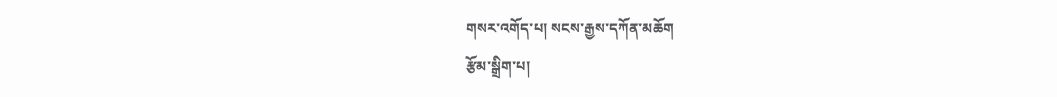གསར་འགོད་པ། སངས་རྒྱས་དཀོན་མཆོག
རྩོམ་སྒྲིག་པ།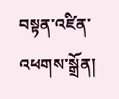བསྟན་འཛིན་འཕགས་སྒྲོན།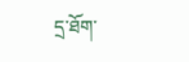དྲ་ཐོག་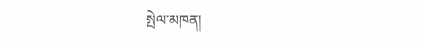སྤེལ་མཁན།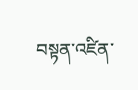བསྟན་འཛིན་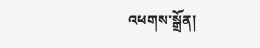འཕགས་སྒྲོན།